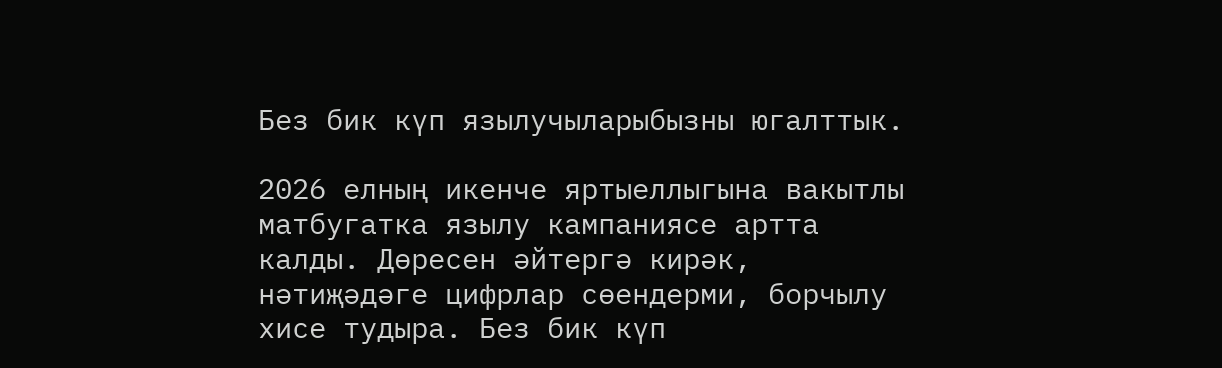Без бик күп язылучыларыбызны югалттык.

2026 елның икенче яртыеллыгына вакытлы матбугатка язылу кампаниясе артта калды. Дөресен әйтергә кирәк, нәтиҗәдәге цифрлар сөендерми, борчылу хисе тудыра. Без бик күп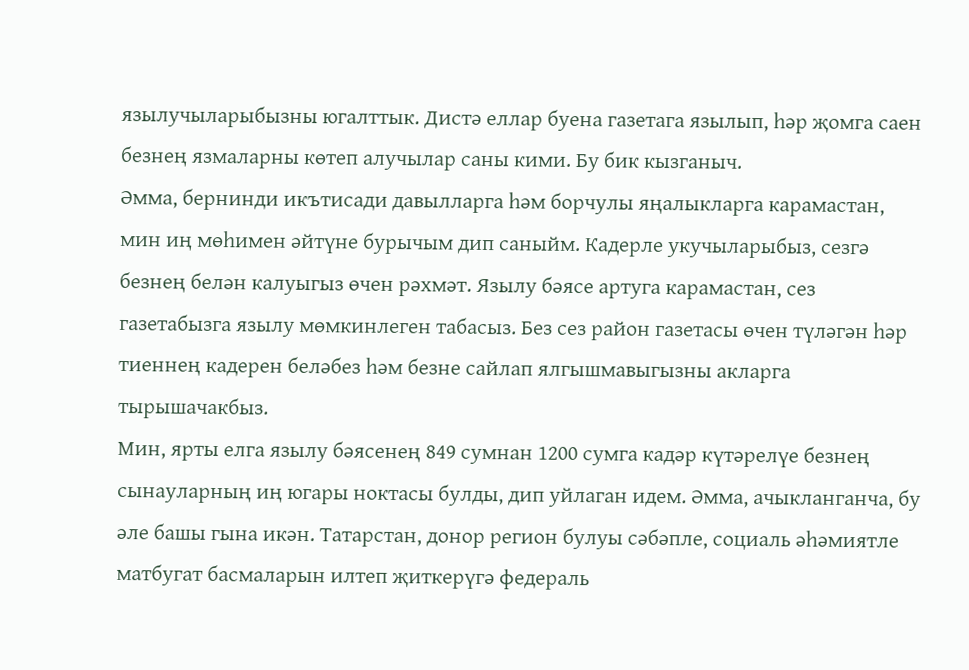язылучыларыбызны югалттык. Дистә еллар буена газетага язылып, һәр җомга саен безнең язмаларны көтеп алучылар саны кими. Бу бик кызганыч.
Әмма, бернинди икътисади давылларга һәм борчулы яңалыкларга карамастан, мин иң мөһимен әйтүне бурычым дип саныйм. Кадерле укучыларыбыз, сезгә безнең белән калуыгыз өчен рәхмәт. Язылу бәясе артуга карамастан, сез газетабызга язылу мөмкинлеген табасыз. Без сез район газетасы өчен түләгән һәр тиеннең кадерен беләбез һәм безне сайлап ялгышмавыгызны акларга тырышачакбыз.
Мин, ярты елга язылу бәясенең 849 сумнан 1200 сумга кадәр күтәрелүе безнең сынауларның иң югары ноктасы булды, дип уйлаган идем. Әмма, ачыкланганча, бу әле башы гына икән. Татарстан, донор регион булуы сәбәпле, социаль әһәмиятле матбугат басмаларын илтеп җиткерүгә федераль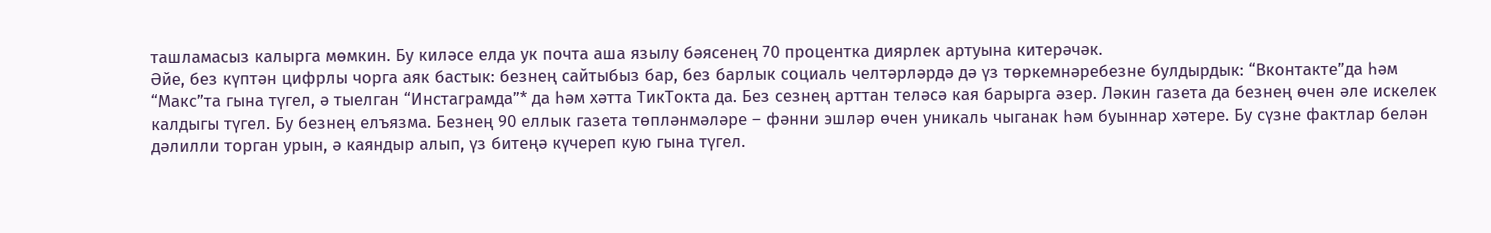ташламасыз калырга мөмкин. Бу киләсе елда ук почта аша язылу бәясенең 70 процентка диярлек артуына китерәчәк.
Әйе, без күптән цифрлы чорга аяк бастык: безнең сайтыбыз бар, без барлык социаль челтәрләрдә дә үз төркемнәребезне булдырдык: “Вконтакте”да һәм “Макс”та гына түгел, ә тыелган “Инстаграмда”* да һәм хәтта ТикТокта да. Без сезнең арттан теләсә кая барырга әзер. Ләкин газета да безнең өчен әле искелек калдыгы түгел. Бу безнең елъязма. Безнең 90 еллык газета төпләнмәләре – фәнни эшләр өчен уникаль чыганак һәм буыннар хәтере. Бу сүзне фактлар белән дәлилли торган урын, ә каяндыр алып, үз битеңә күчереп кую гына түгел.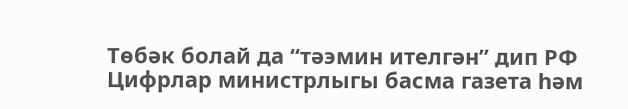Төбәк болай да “тәэмин ителгән” дип РФ Цифрлар министрлыгы басма газета һәм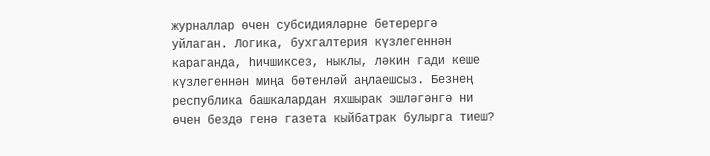журналлар өчен субсидияләрне бетерергә уйлаган. Логика, бухгалтерия күзлегеннән караганда, һичшиксез, ныклы, ләкин гади кеше күзлегеннән миңа бөтенләй аңлаешсыз. Безнең республика башкалардан яхшырак эшләгәнгә ни өчен бездә генә газета кыйбатрак булырга тиеш?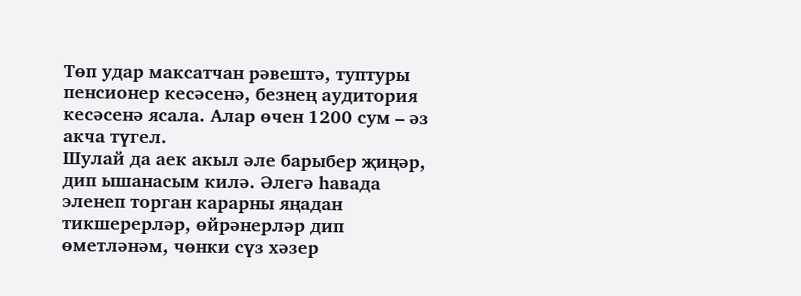Төп удар максатчан рәвештә, туптуры пенсионер кесәсенә, безнең аудитория кесәсенә ясала. Алар өчен 1200 сум – әз акча түгел.
Шулай да аек акыл әле барыбер җиңәр, дип ышанасым килә. Әлегә һавада эленеп торган карарны яңадан тикшерерләр, өйрәнерләр дип өметләнәм, чөнки сүз хәзер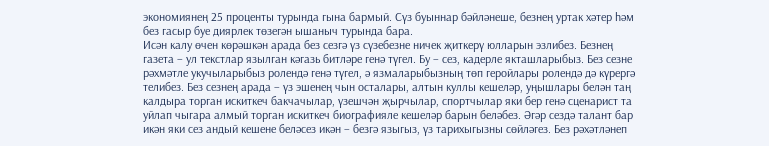экономиянең 25 проценты турында гына бармый. Сүз буыннар бәйләнеше, безнең уртак хәтер һәм без гасыр буе диярлек төзегән ышаныч турында бара.
Исән калу өчен көрәшкән арада без сезгә үз сүзебезне ничек җиткерү юлларын эзлибез. Безнең газета – ул текстлар язылган кәгазь битләре генә түгел. Бу – сез, кадерле якташларыбыз. Без сезне рәхмәтле укучыларыбыз ролендә генә түгел, ә язмаларыбызның төп геройлары ролендә дә күрергә телибез. Без сезнең арада – үз эшенең чын осталары, алтын куллы кешеләр, уңышлары белән таң калдыра торган искиткеч бакчачылар, үзешчән җырчылар, спортчылар яки бер генә сценарист та уйлап чыгара алмый торган искиткеч биографияле кешеләр барын беләбез. Әгәр сездә талант бар икән яки сез андый кешене беләсез икән – безгә языгыз, үз тарихыгызны сөйләгез. Без рәхәтләнеп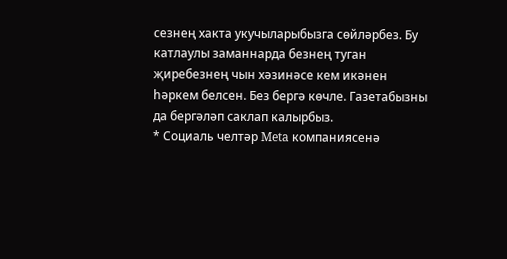сезнең хакта укучыларыбызга сөйләрбез. Бу катлаулы заманнарда безнең туган җиребезнең чын хәзинәсе кем икәнен һәркем белсен. Без бергә көчле. Газетабызны да бергәләп саклап калырбыз.
* Социаль челтәр Meta компаниясенә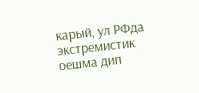карый, ул РФда экстремистик оешма дип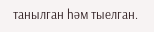танылган һәм тыелган.